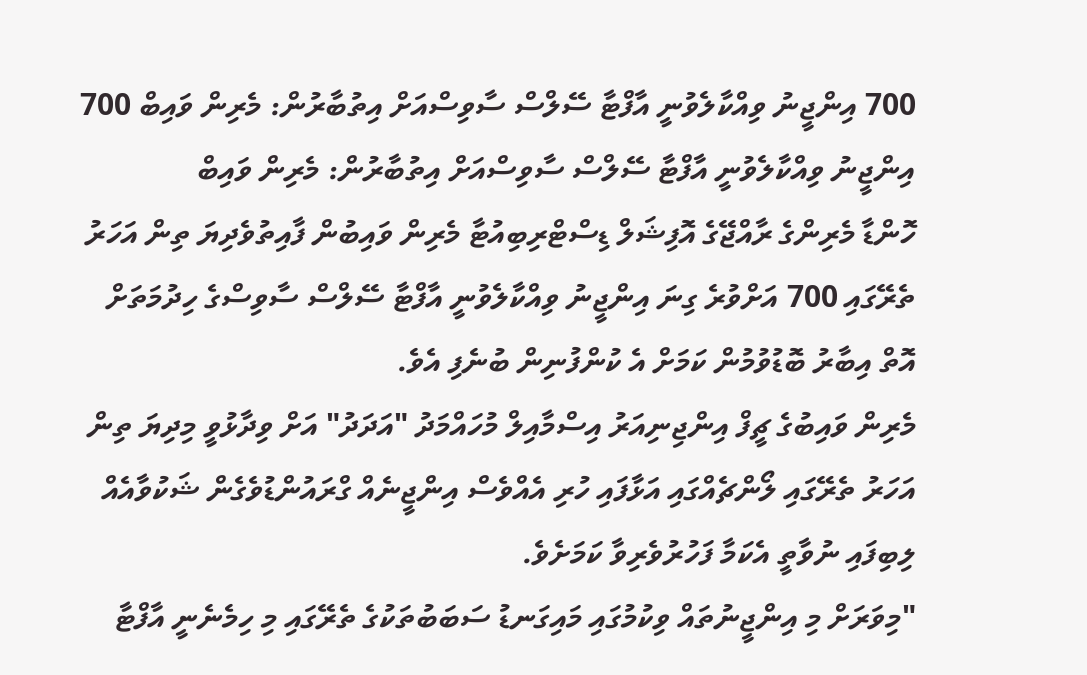700 އިންޖީނު ވިއްކާލެވުނީ އާފްޓާ ސޭލްސް ސާވިސްއަށް އިތުބާރުން: މެރިން ވައިބް 700 އިންޖީނު ވިއްކާލެވުނީ އާފްޓާ ސޭލްސް ސާވިސްއަށް އިތުބާރުން: މެރިން ވައިބް
ހޮންޑާ މެރިންގެ ރާއްޖޭގެ އޮފިޝަލް ޑިސްޓްރިބިއުޓާ މެރިން ވައިބުން ފާއިތުވެދިޔަ ތިން އަހަރު ތެރޭގައި 700 އަށްވުރެ ގިނަ އިންޖީނު ވިއްކާލެވުނީ އާފްޓާ ސޭލްސް ސާވިސްގެ ހިދުމަތަށް އޮތް އިބާރު ބޮޑުވުމުން ކަމަށް އެ ކުންފުނިން ބުނެފި އެވެ.
މެރިން ވައިބުގެ ޗީފް އިންޖިނިއަރު އިސްމާއިލް މުހައްމަދު "އަދަދު" އަށް ވިދާޅުވީ މިދިޔަ ތިން އަހަރު ތެރޭގައި ލޯންޗެއްގައި އަޅާފައި ހުރި އެއްވެސް އިންޖީނެއް ގްރައުންޑުވެގެން ޝަކުވާއެއް ލިބިފައި ނުވާތީ އެކަމާ ފަހުރުވެރިވާ ކަމަށެވެ.
"މިވަރަށް މި އިންޖީނުތައް ވިކުމުގައި މައިގަނޑު ސަބަބުތަކުގެ ތެރޭގައި މި ހިމެނެނީ އާފްޓާ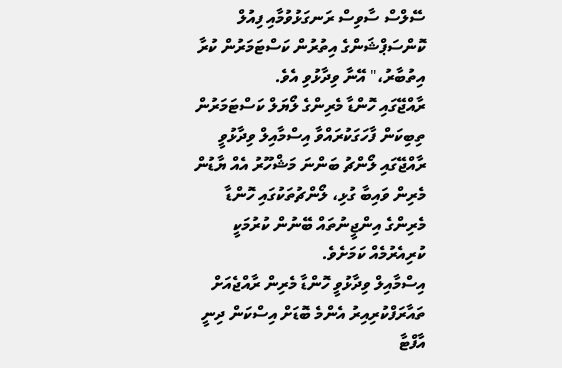ސޭލްސް ސާވިސް ރަނގަޅުވުމާއި ފިއުލް ކޮންސަޕްޝަންގެ އިތުރުން ކަސްޓަމަރުން ކުރާ އިތުބާރު،" އޭނާ ވިދާޅުވި އެވެ.
ރާއްޖޭގައި ހޮންޑާ މެރިންގެ ލޯޔަލް ކަސްޓަމަރުން ތިބިކަން ފާހަގަކުރައްވާ އިސްމާއިލް ވިދާޅުވީ ރާއްޖޭގައި ލޯންޗު ބަންނަ މަޝްހޫރު އެއް ޔާޑުން މެރިން ވައިބާ ގުޅި، ލޯންޗުތަކުގައި ހޮންޑާ މެރިންގެ އިންޖީނުތައް ބޭނުން ކުރުމަކީ ކުރިއެރުމެއް ކަމަށެވެ.
އިސްމާއިލް ވިދާޅުވީ ހޮންޑާ މެރިން ރާއްޖެއަށް ތައާރަފްކުރިއިރު އެންމެ ބޮޑަށް އިސްކަން ދިނީ އާފްޓާ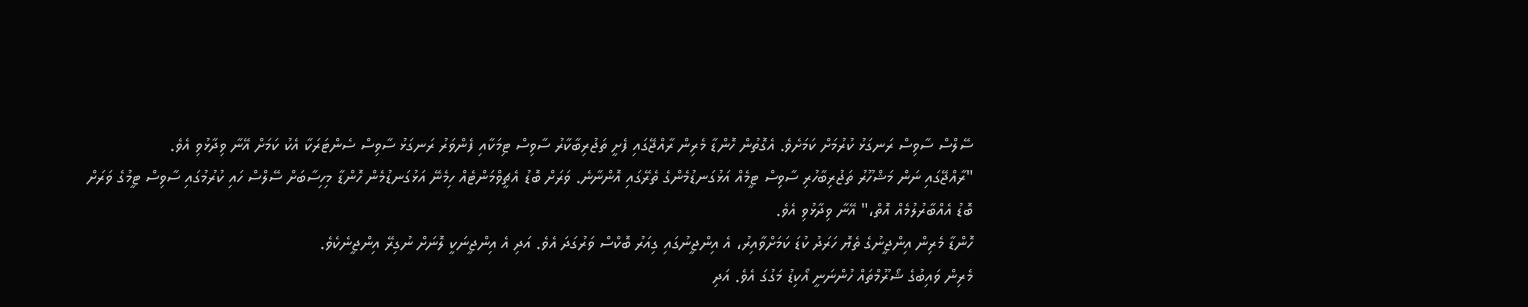ސޭލްސް ސާވިސް ރަނގަޅު ކުރުމަށް ކަމަށެވެ. އެގޮތުން ހޮންޑާ މެރިން ރާއްޖޭގައި ފެށީ ތަޖުރިބާކާރު ސާވިސް ޓިމަކާއި ފެންވަރު ރަނގަޅު ސާވިސް ސެންޓަރަކާ އެކު ކަމަށް އޭނާ ވިދާޅުވި އެވެ.
"ރާއްޖޭގައި ނަން މަޝްހޫރު ތަޖުރިބާހުރި ސާވިސް ޓީމެއް އަޅުގަނޑުމެންގެ ތެރޭގައި އޮންނާނެ. ވަރަށް ބޮޑު އެޗީވްމަންޓެއް ހިމެނޭ އަޅުގަނޑުމެން ހޮންޑާ މިހިސާބަށް ސޭލްސް ހައި ކުރުމުގައި ސާވިސް ޓީމުގެ ވަރަށް ބޮޑު އެއްބާރުލުމެއް އޮތް،" އޭނާ ވިދާޅުވި އެވެ.
ހޮންޑާ މެރިން އިންޖީނުގެ ތެޔޮ ހަރަދު ކުޑަ ކަމަށްވާއިރު، އެ އިންޖީނުގައި ގިއަރު ބޮކްސް ވަރުގަދަ އެވެ. އަދި އެ އިންޖީނަކީ ލޮނަށް ނުގިރޭ އިންޖީނެކެވެ.
މެރިން ވައިބުގެ ޝޯރޫމްތައް ހުންނަނީ އޯކިޑު މަގުގަ އެވެ. އަދި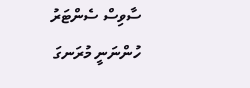ސާވިސް ސެންޓަރު ހުންނަނީ މުރަނގަ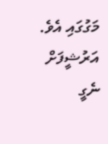މަގުގައި އެވެ.
އަރުޝީފަށް ނެގީ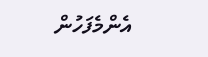އެންމެފަހުން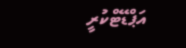އަޕްޑޭޓްކުރީ